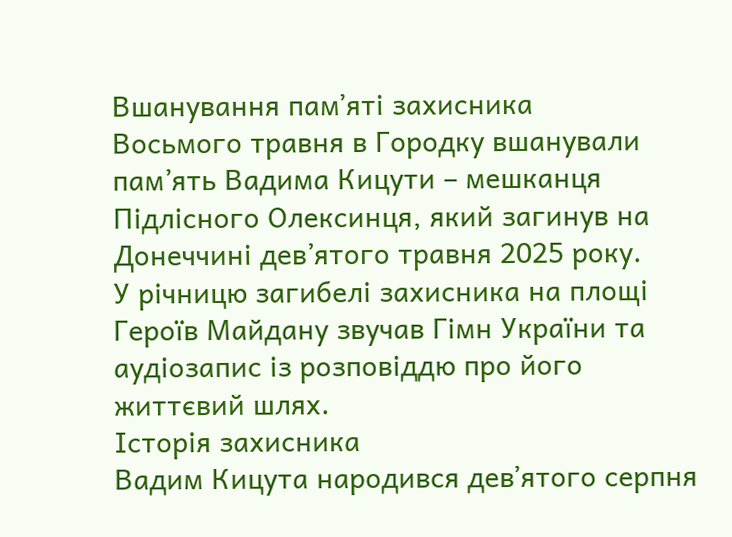Вшанування памʼяті захисника
Восьмого травня в Городку вшанували пам’ять Вадима Кицути – мешканця Підлісного Олексинця, який загинув на Донеччині дев’ятого травня 2025 року.
У річницю загибелі захисника на площі Героїв Майдану звучав Гімн України та аудіозапис із розповіддю про його життєвий шлях.
Історія захисника
Вадим Кицута народився девʼятого серпня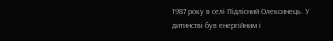1987 року в селі Підлісний Олексинець. У дитинстві був енергійним і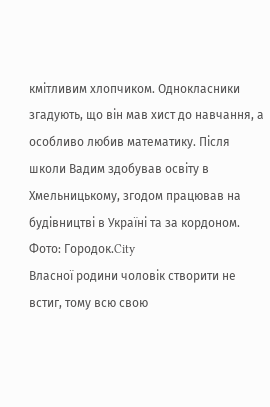кмітливим хлопчиком. Однокласники згадують, що він мав хист до навчання, а особливо любив математику. Після школи Вадим здобував освіту в Хмельницькому, згодом працював на будівництві в Україні та за кордоном.
Фото: Городок.City
Власної родини чоловік створити не встиг, тому всю свою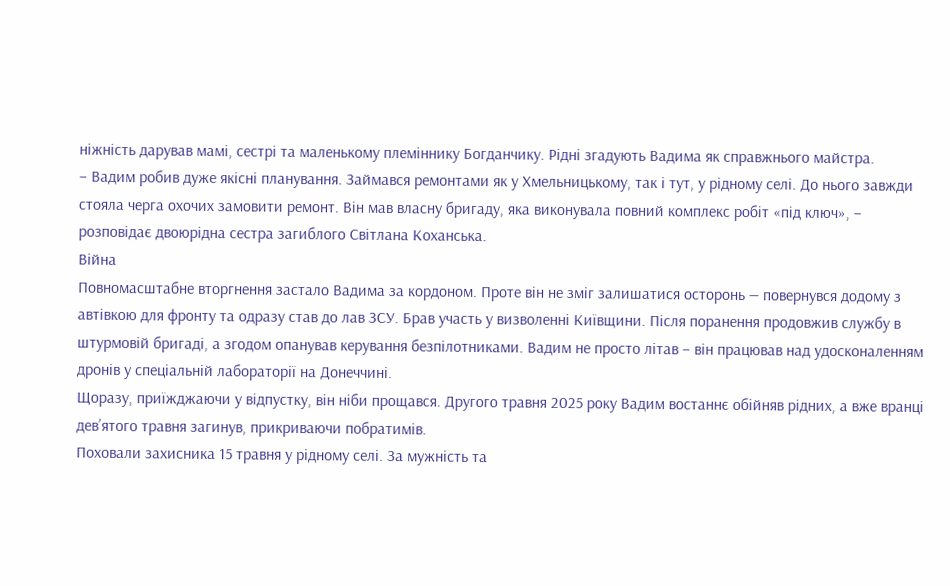ніжність дарував мамі, сестрі та маленькому племіннику Богданчику. Рідні згадують Вадима як справжнього майстра.
– Вадим робив дуже якісні планування. Займався ремонтами як у Хмельницькому, так і тут, у рідному селі. До нього завжди стояла черга охочих замовити ремонт. Він мав власну бригаду, яка виконувала повний комплекс робіт «під ключ», – розповідає двоюрідна сестра загиблого Світлана Коханська.
Війна
Повномасштабне вторгнення застало Вадима за кордоном. Проте він не зміг залишатися осторонь — повернувся додому з автівкою для фронту та одразу став до лав ЗСУ. Брав участь у визволенні Київщини. Після поранення продовжив службу в штурмовій бригаді, а згодом опанував керування безпілотниками. Вадим не просто літав – він працював над удосконаленням дронів у спеціальній лабораторії на Донеччині.
Щоразу, приїжджаючи у відпустку, він ніби прощався. Другого травня 2025 року Вадим востаннє обійняв рідних, а вже вранці девʼятого травня загинув, прикриваючи побратимів.
Поховали захисника 15 травня у рідному селі. За мужність та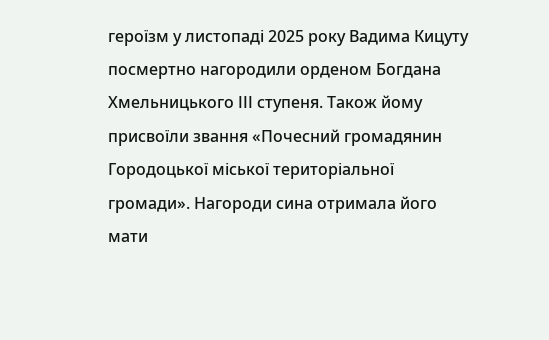героїзм у листопаді 2025 року Вадима Кицуту посмертно нагородили орденом Богдана Хмельницького ІІІ ступеня. Також йому присвоїли звання «Почесний громадянин Городоцької міської територіальної громади». Нагороди сина отримала його мати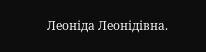Леоніда Леонідівна.